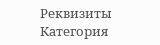Реквизиты
Категория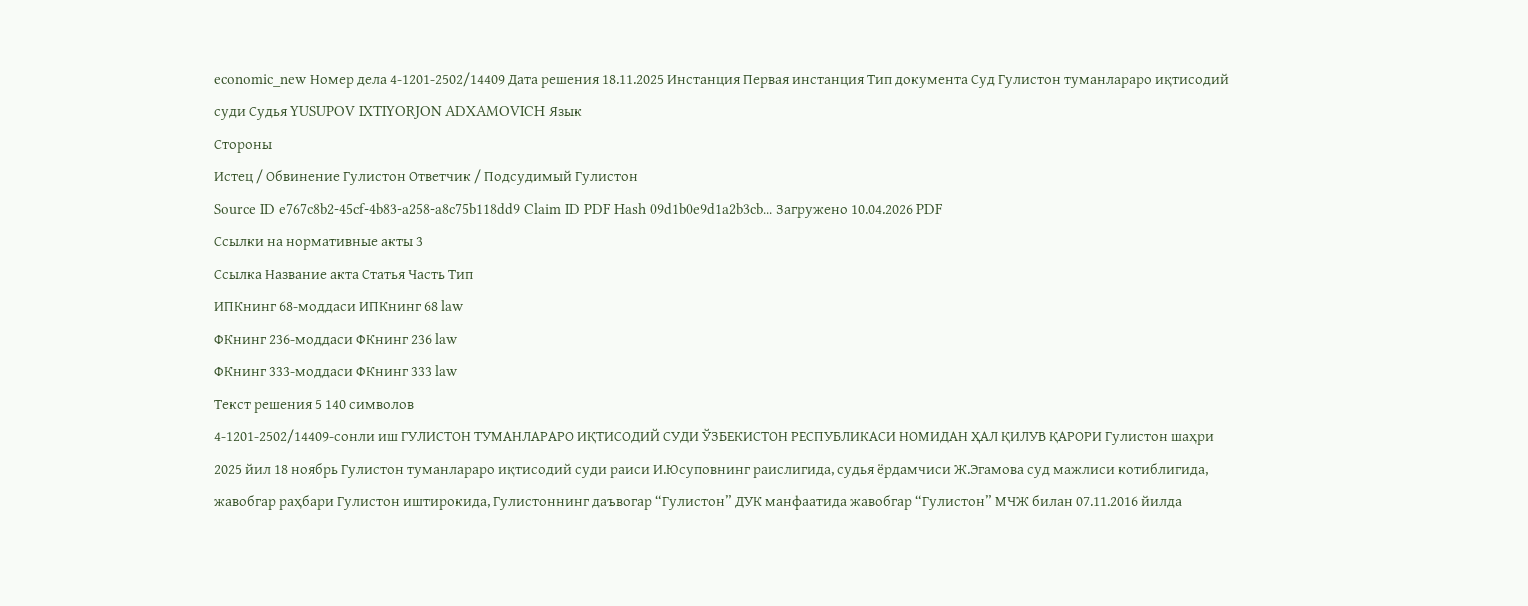economic_new Номер дела 4-1201-2502/14409 Дата решения 18.11.2025 Инстанция Первая инстанция Тип документа Суд Гулистон туманлараро иқтисодий суди Судья YUSUPOV IXTIYORJON ADXAMOVICH Язык
Стороны
Истец / Обвинение Гулистон Ответчик / Подсудимый Гулистон
Source ID e767c8b2-45cf-4b83-a258-a8c75b118dd9 Claim ID PDF Hash 09d1b0e9d1a2b3cb... Загружено 10.04.2026 PDF
Ссылки на нормативные акты 3
Ссылка Название акта Статья Часть Тип
ИПКнинг 68-моддаси ИПКнинг 68 law
ФКнинг 236-моддаси ФКнинг 236 law
ФКнинг 333-моддаси ФКнинг 333 law
Текст решения 5 140 символов
4-1201-2502/14409-сонли иш ГУЛИСТОН ТУМАНЛАРАРО ИҚТИСОДИЙ СУДИ ЎЗБЕКИСТОН РЕСПУБЛИКАСИ НОМИДАН ҲАЛ ҚИЛУВ ҚАРОРИ Гулистон шаҳри 2025 йил 18 ноябрь Гулистон туманлараро иқтисодий суди раиси И.Юсуповнинг раислигида, судья ёрдамчиси Ж.Эгамова суд мажлиси котиблигида, жавобгар раҳбари Гулистон иштирокида, Гулистоннинг даъвогар “Гулистон” ДУК манфаатида жавобгар “Гулистон” МЧЖ билан 07.11.2016 йилда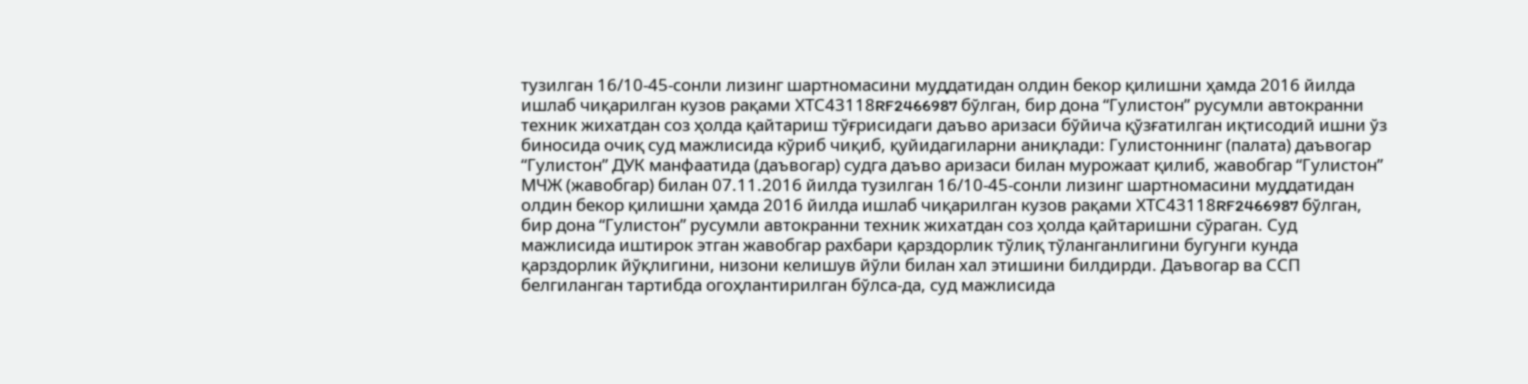тузилган 16/10-45-сонли лизинг шартномасини муддатидан олдин бекор қилишни ҳамда 2016 йилда ишлаб чиқарилган кузов рақами ХТС43118RF2466987 бўлган, бир дона “Гулистон” русумли автокранни техник жихатдан соз ҳолда қайтариш тўғрисидаги даъво аризаси бўйича қўзғатилган иқтисодий ишни ўз биносида очиқ суд мажлисида кўриб чиқиб, қуйидагиларни аниқлади: Гулистоннинг (палата) даъвогар “Гулистон” ДУК манфаатида (даъвогар) судга даъво аризаси билан мурожаат қилиб, жавобгар “Гулистон” МЧЖ (жавобгар) билан 07.11.2016 йилда тузилган 16/10-45-сонли лизинг шартномасини муддатидан олдин бекор қилишни ҳамда 2016 йилда ишлаб чиқарилган кузов рақами ХТС43118RF2466987 бўлган, бир дона “Гулистон” русумли автокранни техник жихатдан соз ҳолда қайтаришни сўраган. Суд мажлисида иштирок этган жавобгар рахбари қарздорлик тўлиқ тўланганлигини бугунги кунда қарздорлик йўқлигини, низони келишув йўли билан хал этишини билдирди. Даъвогар ва ССП белгиланган тартибда огоҳлантирилган бўлса-да, суд мажлисида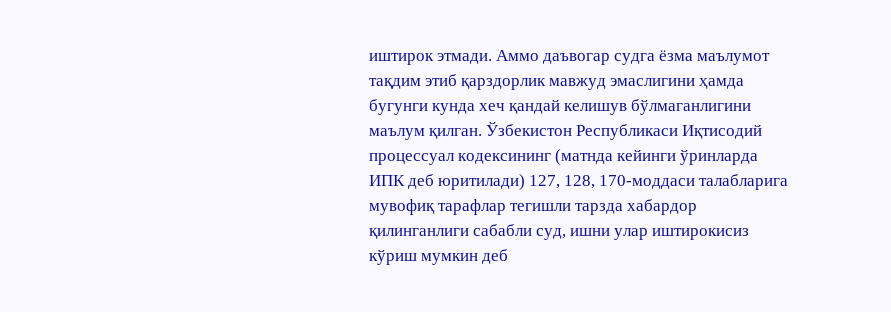иштирок этмади. Аммо даъвогар судга ёзма маълумот тақдим этиб қарздорлик мавжуд эмаслигини ҳамда бугунги кунда хеч қандай келишув бўлмаганлигини маълум қилган. Ўзбекистон Республикаси Иқтисодий процессуал кодексининг (матнда кейинги ўринларда ИПК деб юритилади) 127, 128, 170-моддаси талабларига мувофиқ тарафлар тегишли тарзда хабардор қилинганлиги сабабли суд, ишни улар иштирокисиз кўриш мумкин деб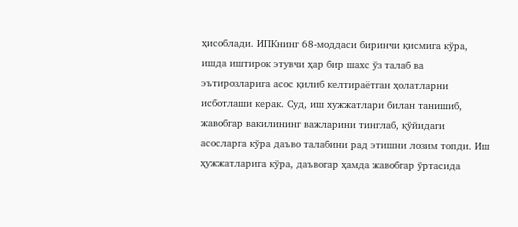ҳисоблади. ИПКнинг 68-моддаси биринчи қисмига кўра, ишда иштирок этувчи ҳар бир шахс ўз талаб ва эътирозларига асос қилиб келтираётган ҳолатларни исботлаши керак. Суд, иш хужжатлари билан танишиб, жавобгар вакилининг важларини тинглаб, қўйидаги асосларга кўра даъво талабини рад этишни лозим топди. Иш ҳужжатларига кўра, даъвогар ҳамда жавобгар ўртасида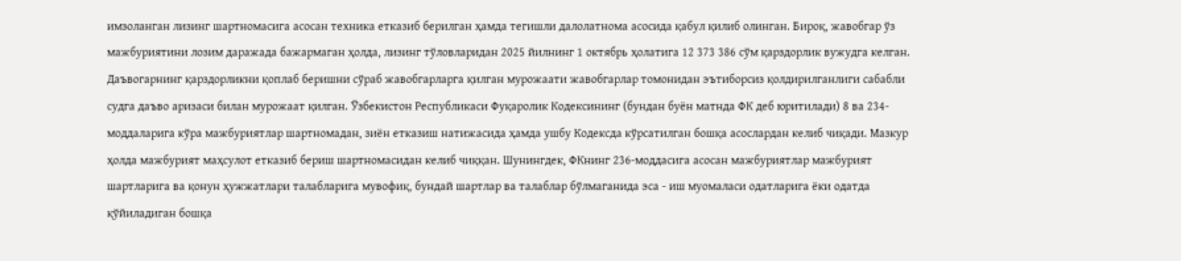имзоланган лизинг шартномасига асосан техника етказиб берилган ҳамда тегишли далолатнома асосида қабул қилиб олинган. Бироқ, жавобгар ўз мажбуриятини лозим даражада бажармаган ҳолда, лизинг тўловларидан 2025 йилнинг 1 октябрь ҳолатига 12 373 386 сўм қарздорлик вужудга келган. Даъвогарнинг қарздорликни қоплаб беришни сўраб жавобгарларга қилган мурожаати жавобгарлар томонидан эътиборсиз қолдирилганлиги сабабли судга даъво аризаси билан мурожаат қилган. Ўзбекистон Республикаси Фуқаролик Кодексининг (бундан буён матнда ФК деб юритилади) 8 ва 234-моддаларига кўра мажбуриятлар шартномадан, зиён етказиш натижасида ҳамда ушбу Кодексда кўрсатилган бошқа асослардан келиб чиқади. Мазкур ҳолда мажбурият маҳсулот етказиб бериш шартномасидан келиб чиққан. Шунингдек, ФКнинг 236-моддасига асосан мажбуриятлар мажбурият шартларига ва қонун ҳужжатлари талабларига мувофиқ, бундай шартлар ва талаблар бўлмаганида эса - иш муомаласи одатларига ёки одатда қўйиладиган бошқа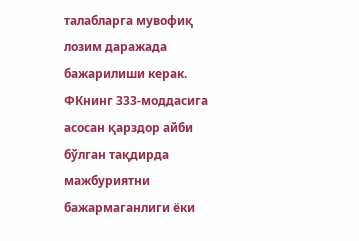талабларга мувофиқ лозим даражада бажарилиши керак. ФКнинг 333-моддасига асосан қарздор айби бўлган тақдирда мажбуриятни бажармаганлиги ёки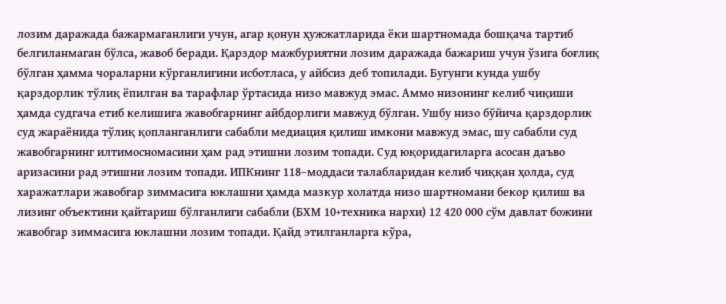лозим даражада бажармаганлиги учун, агар қонун ҳужжатларида ёки шартномада бошқача тартиб белгиланмаган бўлса, жавоб беради. Қарздор мажбуриятни лозим даражада бажариш учун ўзига боғлиқ бўлган ҳамма чораларни кўрганлигини исботласа, у айбсиз деб топилади. Бугунги кунда ушбу қарздорлик тўлиқ ёпилган ва тарафлар ўртасида низо мавжуд эмас. Аммо низонинг келиб чиқиши ҳамда судгача етиб келишига жавобгарнинг айбдорлиги мавжуд бўлган. Ушбу низо бўйича қарздорлик суд жараёнида тўлиқ қопланганлиги сабабли медиация қилиш имкони мавжуд эмас, шу сабабли суд жавобгарнинг илтимосномасини ҳам рад этишни лозим топади. Суд юқоридагиларга асосан даъво аризасини рад этишни лозим топади. ИПКнинг 118–моддаси талабларидан келиб чиққан ҳолда, суд харажатлари жавобгар зиммасига юклашни ҳамда мазкур холатда низо шартномани бекор қилиш ва лизинг объектини қайтариш бўлганлиги сабабли (БХМ 10+техника нархи) 12 420 000 сўм давлат божини жавобгар зиммасига юклашни лозим топади. Қайд этилганларга кўра,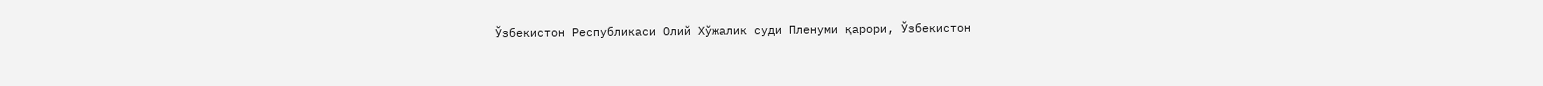Ўзбекистон Республикаси Олий Хўжалик суди Пленуми қарори, Ўзбекистон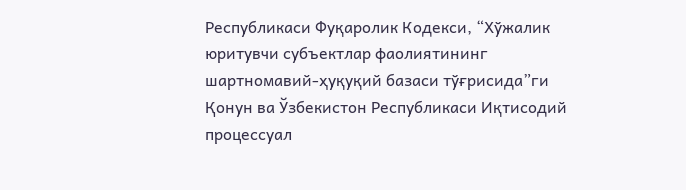Республикаси Фуқаролик Кодекси, “Хўжалик юритувчи субъектлар фаолиятининг шартномавий-ҳуқуқий базаси тўғрисида”ги Қонун ва Ўзбекистон Республикаси Иқтисодий процессуал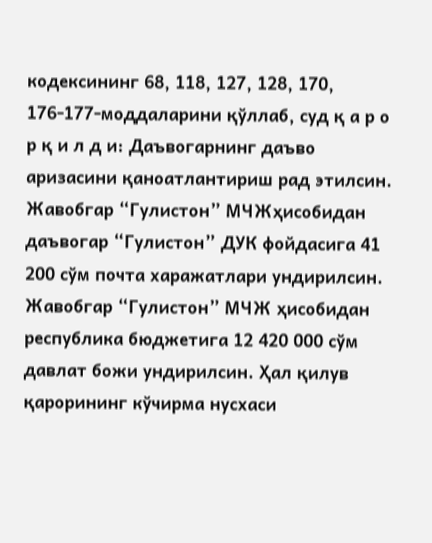кодексининг 68, 118, 127, 128, 170, 176-177-моддаларини қўллаб, суд қ а р о р қ и л д и: Даъвогарнинг даъво аризасини қаноатлантириш рад этилсин. Жавобгар “Гулистон” МЧЖҳисобидан даъвогар “Гулистон” ДУК фойдасига 41 200 сўм почта харажатлари ундирилсин. Жавобгар “Гулистон” МЧЖ ҳисобидан республика бюджетига 12 420 000 сўм давлат божи ундирилсин. Ҳал қилув қарорининг кўчирма нусхаси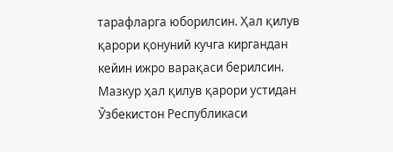тарафларга юборилсин. Ҳал қилув қарори қонуний кучга киргандан кейин ижро варақаси берилсин. Мазкур ҳал қилув қарори устидан Ўзбекистон Республикаси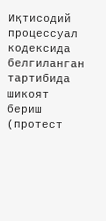Иқтисодий процессуал кодексида белгиланган тартибида шикоят бериш (протест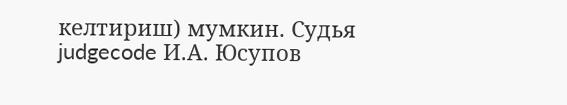келтириш) мумкин. Судья judgecode И.А. Юсупов